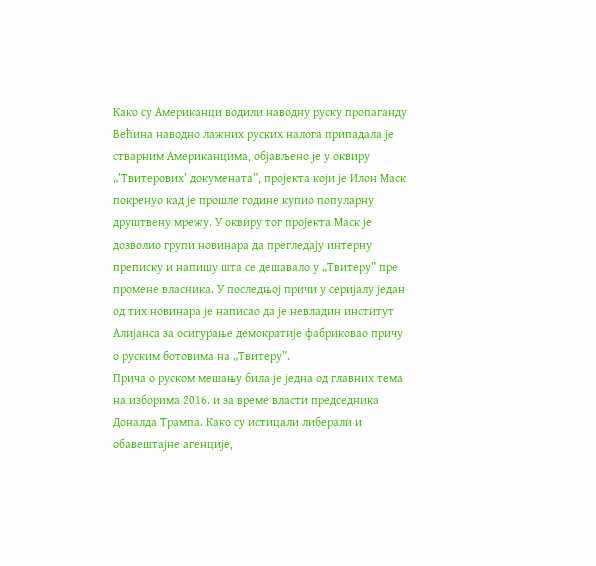Како су Американци водили наводну руску пропаганду
Већина наводно лажних руских налога припадала је стварним Американцима, објављено је у оквиру „’Твитерових’ докумената”, пројекта који је Илон Маск покренуо кад је прошле године купио популарну друштвену мрежу. У оквиру тог пројекта Маск је дозволио групи новинара да прегледају интерну преписку и напишу шта се дешавало у „Твитеру” пре промене власника. У последњој причи у серијалу један од тих новинара је написао да је невладин институт Алијанса за осигурање демократије фабриковао причу о руским ботовима на „Твитеру”.
Прича о руском мешању била је једна од главних тема на изборима 2016. и за време власти председника Доналда Трампа. Како су истицали либерали и обавештајне агенције,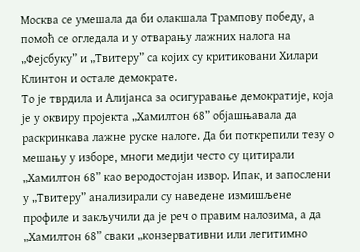Москва се умешала да би олакшала Трампову победу, а помоћ се огледала и у отварању лажних налога на „Фејсбуку” и „Твитеру” са којих су критиковани Хилари Клинтон и остале демократе.
То је тврдила и Алијанса за осигуравање демократије, која је у оквиру пројекта „Хамилтон 68” објашњавала да раскринкава лажне руске налоге. Да би поткрепили тезу о мешању у изборе, многи медији често су цитирали „Хамилтон 68” као веродостојан извор. Ипак, и запослени у „Твитеру” анализирали су наведене измишљене профиле и закључили да је реч о правим налозима, а да „Хамилтон 68” сваки „конзервативни или легитимно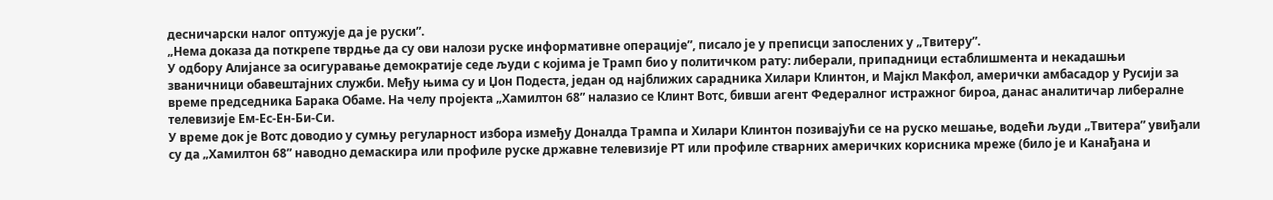десничарски налог оптужује да је руски”.
„Нема доказа да поткрепе тврдње да су ови налози руске информативне операције”, писало је у преписци запослених у „Твитеру”.
У одбору Алијансе за осигуравање демократије седе људи с којима је Трамп био у политичком рату: либерали, припадници естаблишмента и некадашњи званичници обавештајних служби. Међу њима су и Џон Подеста, један од најближих сарадника Хилари Клинтон, и Мајкл Макфол, амерички амбасадор у Русији за време председника Барака Обаме. На челу пројекта „Хамилтон 68” налазио се Клинт Вотс, бивши агент Федералног истражног бироа, данас аналитичар либералне телевизије Ем-Ес-Ен-Би-Си.
У време док је Вотс доводио у сумњу регуларност избора између Доналда Трампа и Хилари Клинтон позивајући се на руско мешање, водећи људи „Твитера” увиђали су да „Хамилтон 68” наводно демаскира или профиле руске државне телевизије РТ или профиле стварних америчких корисника мреже (било је и Канађана и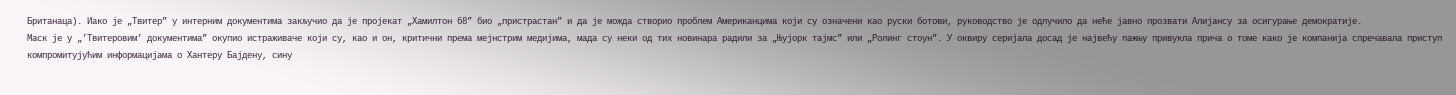Британаца). Иако је „Твитер” у интерним документима закључио да је пројекат „Хамилтон 68” био „пристрастан” и да је можда створио проблем Американцима који су означени као руски ботови, руководство је одлучило да неће јавно прозвати Алијансу за осигурање демократије.
Маск је у „’Твитеровим’ документима” окупио истраживаче који су, као и он, критични према мејнстрим медијима, мада су неки од тих новинара радили за „Њујорк тајмс” или „Ролинг стоун”. У оквиру серијала досад је највећу пажњу привукла прича о томе како је компанија спречавала приступ компромитујућим информацијама о Хантеру Бајдену, сину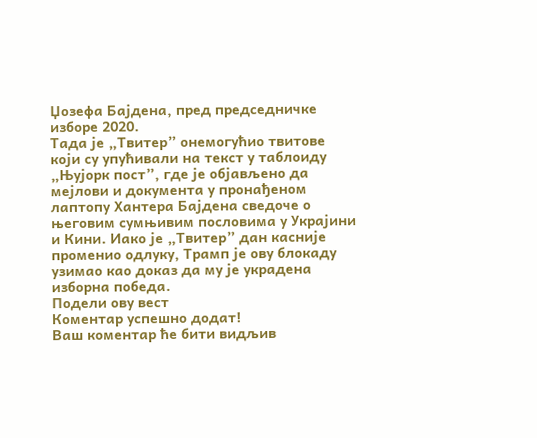Џозефа Бајдена, пред председничке изборе 2020.
Тада је „Твитер” онемогућио твитове који су упућивали на текст у таблоиду „Њујорк пост”, где је објављено да мејлови и документа у пронађеном лаптопу Хантера Бајдена сведоче о његовим сумњивим пословима у Украјини и Кини. Иако је „Твитер” дан касније променио одлуку, Трамп је ову блокаду узимао као доказ да му је украдена изборна победа.
Подели ову вест
Комeнтар успeшно додат!
Ваш комeнтар ћe бити видљив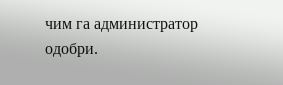чим га администратор одобри.